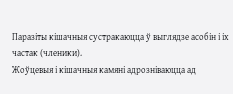Паразіты кішачныя сустракаюцца ў выглядзе асобін і іх частак (членики).
Жоўцевыя і кішачныя камяні адрозніваюцца ад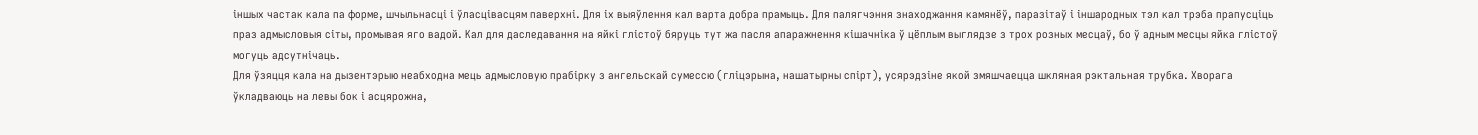іншых частак кала па форме, шчыльнасці і ўласцівасцям паверхні. Для іх выяўлення кал варта добра прамыць. Для палягчэння знаходжання камянёў, паразітаў і іншародных тэл кал трэба прапусціць праз адмысловыя сіты, промывая яго вадой. Кал для даследавання на яйкі глістоў бяруць тут жа пасля апаражнення кішачніка ў цёплым выглядзе з трох розных месцаў, бо ў адным месцы яйка глістоў могуць адсутнічаць.
Для ўзяцця кала на дызентэрыю неабходна мець адмысловую прабірку з ангельскай сумессю (гліцэрына, нашатырны спірт), усярэдзіне якой змяшчаецца шкляная рэктальная трубка. Хворага ўкладваюць на левы бок і асцярожна,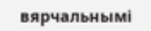вярчальнымі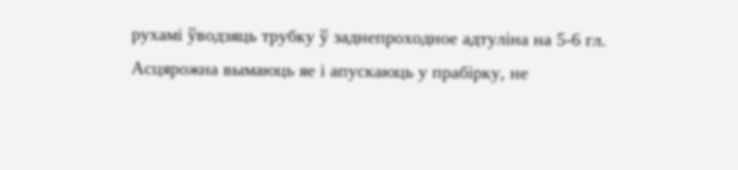рухамі ўводзяць трубку ў заднепроходное адтуліна на 5-6 гл. Асцярожна вымаюць яе і апускаюць у прабірку, не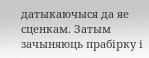датыкаючыся да яе сценкам. Затым зачыняюць прабірку і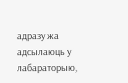адразу жа адсылаюць у лабараторыю,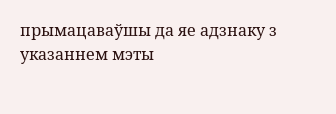прымацаваўшы да яе адзнаку з указаннем мэты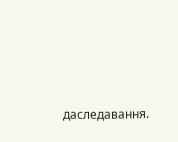даследавання.